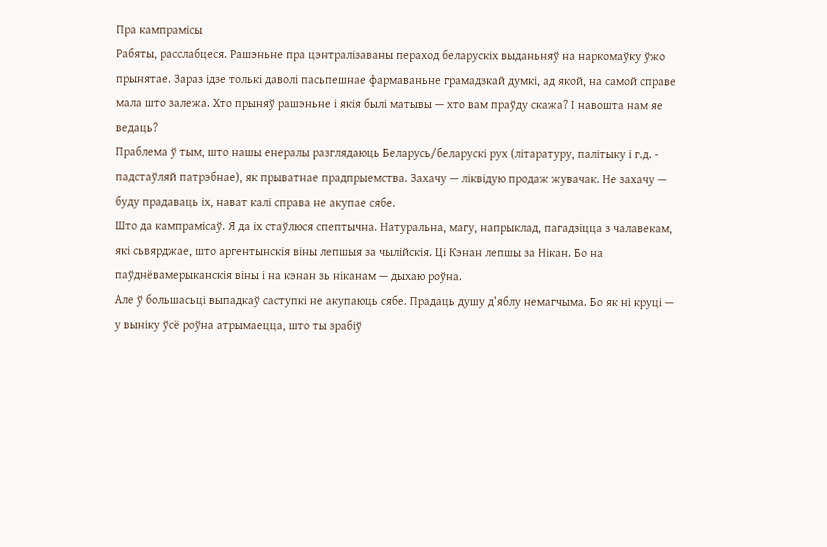Пра кампрамісы
Рабяты, расслабцеся. Рашэньне пра цэнтралізаваны пераход беларускіх выданьняў на наркомаўку ўжо прынятае. Зараз ідзе толькі даволі пасьпешнае фармаваньне грамадзкай думкі, ад якой, на самой справе мала што залежа. Хто прыняў рашэньне і якія былі матывы — хто вам праўду скажа? І навошта нам яе ведаць?
Праблема ў тым, што нашы енералы разглядаюць Беларусь/беларускі рух (літаратуру, палітыку і г.д. - падстаўляй патрэбнае), як прыватнае прадпрыемства. Захачу — ліквідую продаж жувачак. Не захачу — буду прадаваць іх, нават калі справа не акупае сябе.
Што да кампрамісаў. Я да іх стаўлюся спептычна. Натуральна, магу, напрыклад, пагадзіцца з чалавекам, які сьвярджае, што аргентынскія віны лепшыя за чылійскія. Ці Кэнан лепшы за Нікан. Бо на паўднёвамерыканскія віны і на кэнан зь ніканам — дыхаю роўна.
Але ў большасьці выпадкаў саступкі не акупаюць сябе. Прадаць душу д’яблу немагчыма. Бо як ні круці — у выніку ўсё роўна атрымаецца, што ты зрабіў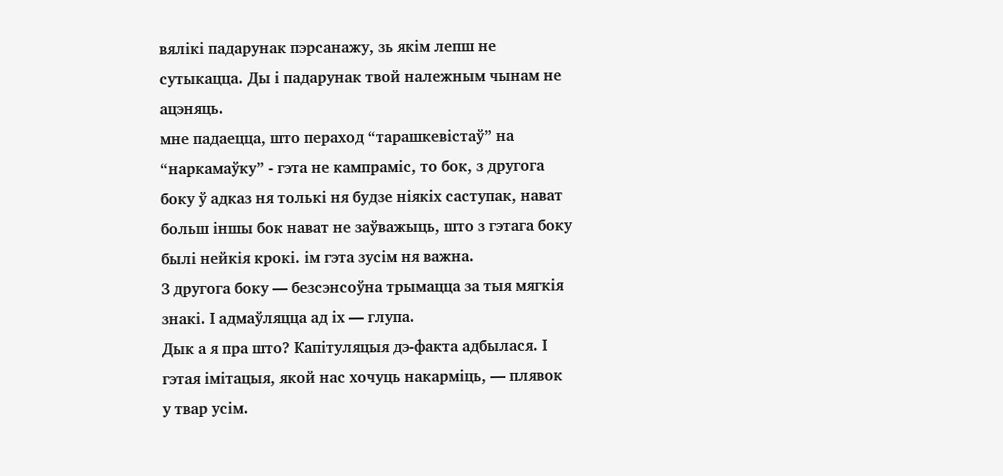вялікі падарунак пэрсанажу, зь якім лепш не сутыкацца. Ды і падарунак твой належным чынам не ацэняць.
мне падаецца, што пераход “тарашкевістаў” на “наркамаўку” - гэта не кампраміс, то бок, з другога боку ў адказ ня толькі ня будзе ніякіх саступак, нават больш іншы бок нават не заўважыць, што з гэтага боку былі нейкія крокі. ім гэта зусім ня важна.
З другога боку — безсэнсоўна трымацца за тыя мягкія знакі. І адмаўляцца ад іх — глупа.
Дык а я пра што? Капітуляцыя дэ-факта адбылася. І гэтая імітацыя, якой нас хочуць накарміць, — плявок у твар усім.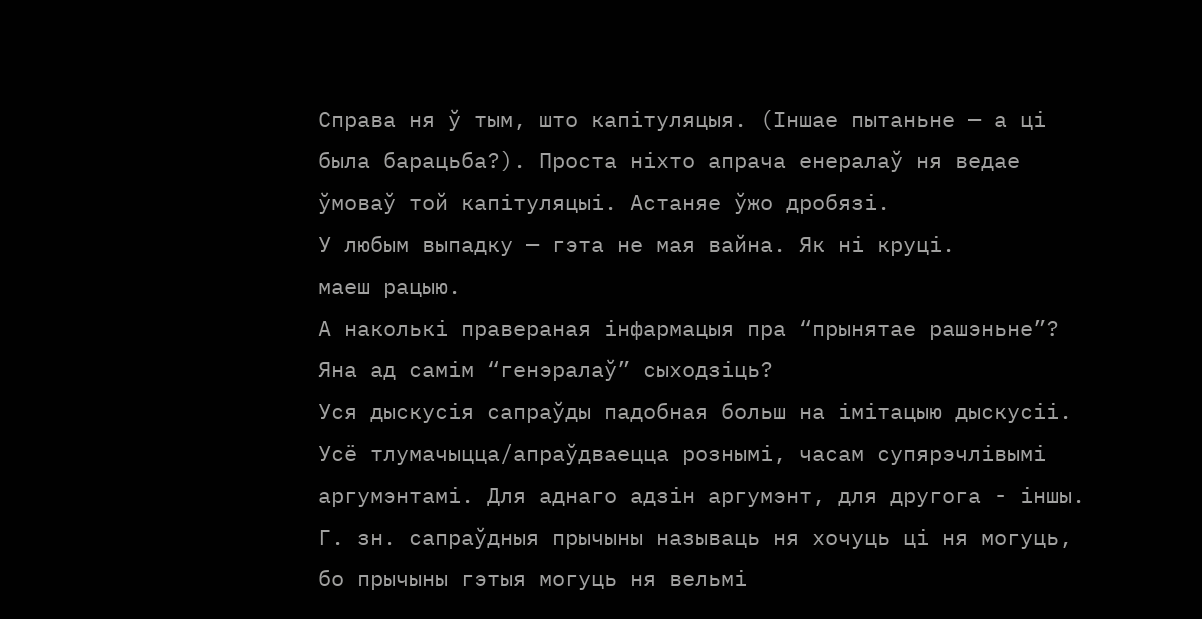Справа ня ў тым, што капітуляцыя. (Іншае пытаньне — а ці была барацьба?). Проста ніхто апрача енералаў ня ведае ўмоваў той капітуляцыі. Астаняе ўжо дробязі.
У любым выпадку — гэта не мая вайна. Як ні круці.
маеш рацыю.
А наколькі правераная інфармацыя пра “прынятае рашэньне”? Яна ад самім “генэралаў” сыходзіць?
Уся дыскусія сапраўды падобная больш на імітацыю дыскусіі. Усё тлумачыцца/апраўдваецца рознымі, часам супярэчлівымі аргумэнтамі. Для аднаго адзін аргумэнт, для другога - іншы. Г. зн. сапраўдныя прычыны называць ня хочуць ці ня могуць, бо прычыны гэтыя могуць ня вельмі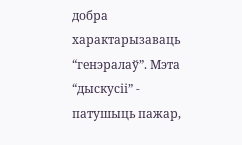добра характарызаваць “генэралаў”. Мэта “дыскусіі” - патушыць пажар,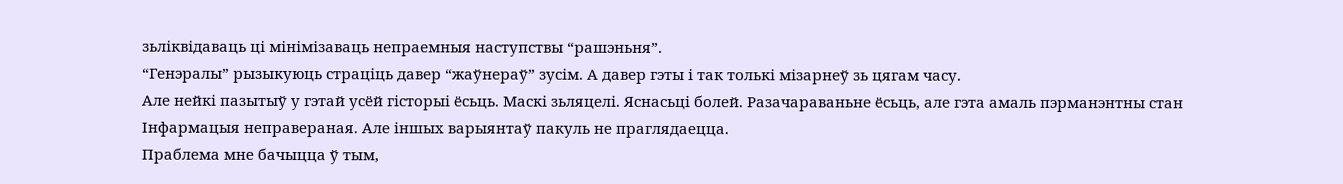зьліквідаваць ці мінімізаваць непраемныя наступствы “рашэньня”.
“Генэралы” рызыкуюць страціць давер “жаўнераў” зусім. А давер гэты і так толькі мізарнеў зь цягам часу.
Але нейкі пазытыў у гэтай усёй гісторыі ёсьць. Маскі зьляцелі. Яснасьці болей. Разачараваньне ёсьць, але гэта амаль пэрманэнтны стан
Інфармацыя неправераная. Але іншых варыянтаў пакуль не праглядаецца.
Праблема мне бачыцца ў тым,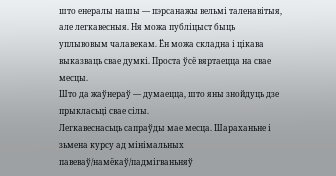што енералы нашы — пэрсанажы вельмі таленавітыя, але легкавесныя. Ня можа публіцыст быць уплывовым чалавекам. Ён можа складна і цікава выказваць свае думкі. Проста ўсё вяртаецца на свае месцы.
Што да жаўнераў — думаецца, што яны знойдуць дзе прыкласьці свае сілы.
Легкавеснасьць сапраўды мае месца. Шараханьне і зьмена курсу ад мінімальных павеваў/намёкаў/падмігваньняў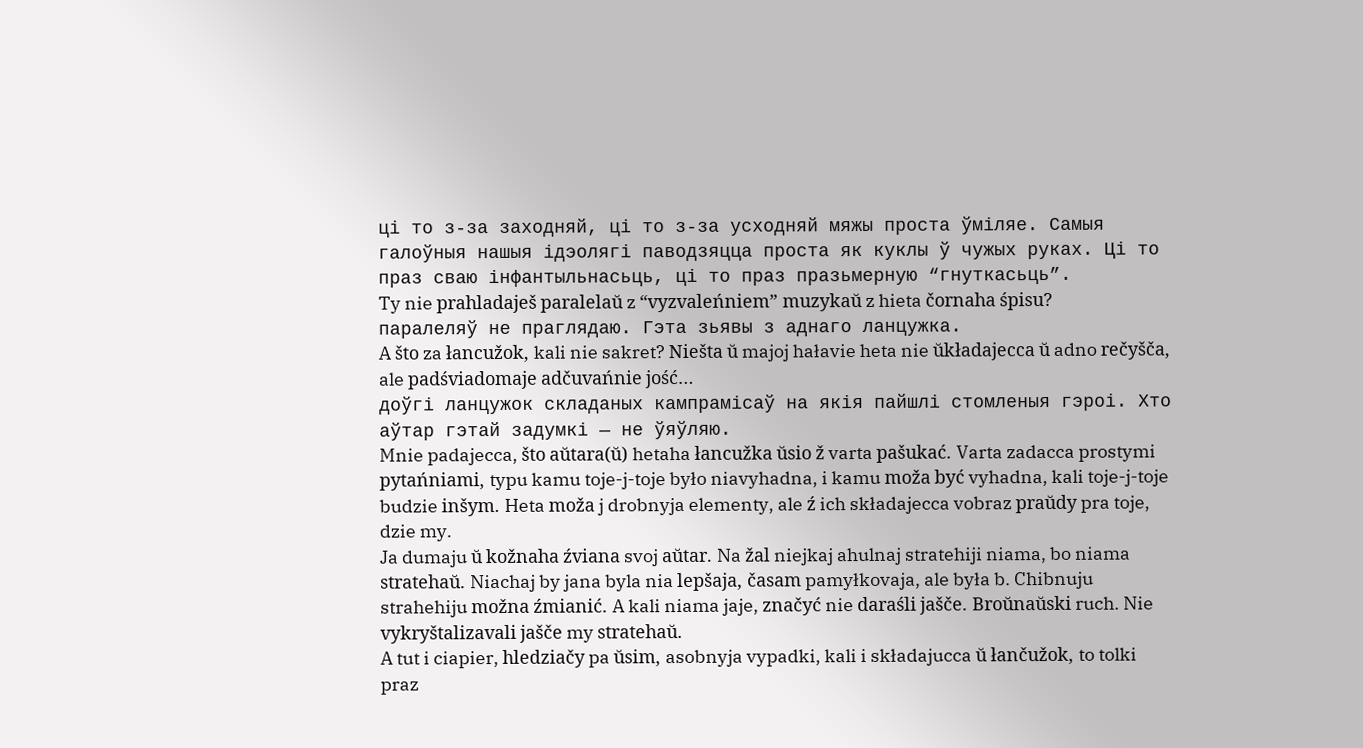ці то з-за заходняй, ці то з-за усходняй мяжы проста ўміляе. Самыя галоўныя нашыя ідэолягі паводзяцца проста як куклы ў чужых руках. Ці то праз сваю інфантыльнасьць, ці то праз празьмерную “гнуткасьць”.
Ty nie prahladaješ paralelaŭ z “vyzvaleńniem” muzykaŭ z hieta čornaha śpisu?
паралеляў не праглядаю. Гэта зьявы з аднаго ланцужка.
A što za łancužok, kali nie sakret? Niešta ŭ majoj hałavie heta nie ŭkładajecca ŭ adno rečyšča, ale padśviadomaje adčuvańnie jość…
доўгі ланцужок складаных кампрамісаў на якія пайшлі стомленыя гэроі. Хто аўтар гэтай задумкі — не ўяўляю.
Mnie padajecca, što aŭtara(ŭ) hetaha łancužka ŭsio ž varta pašukać. Varta zadacca prostymi pytańniami, typu kamu toje-j-toje było niavyhadna, i kamu moža być vyhadna, kali toje-j-toje budzie inšym. Heta moža j drobnyja elementy, ale ź ich składajecca vobraz praŭdy pra toje, dzie my.
Ja dumaju ŭ kožnaha źviana svoj aŭtar. Na žal niejkaj ahulnaj stratehiji niama, bo niama stratehaŭ. Niachaj by jana byla nia lepšaja, časam pamyłkovaja, ale była b. Chibnuju strahehiju možna źmianić. A kali niama jaje, značyć nie daraśli jašče. Broŭnaŭski ruch. Nie vykryštalizavali jašče my stratehaŭ.
A tut i ciapier, hledziačy pa ŭsim, asobnyja vypadki, kali i składajucca ŭ łančužok, to tolki praz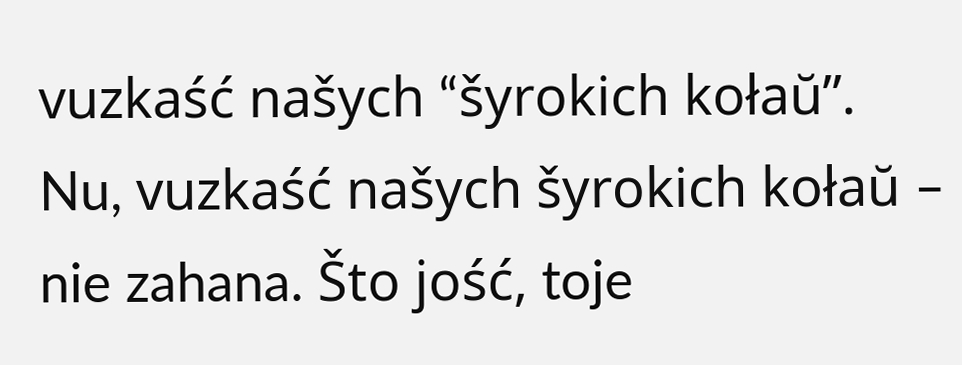vuzkaść našych “šyrokich kołaŭ”.
Nu, vuzkaść našych šyrokich kołaŭ – nie zahana. Što jość, toje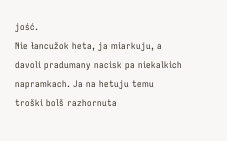jość.
Nie łancužok heta, ja miarkuju, a davoli pradumany nacisk pa niekalkich napramkach. Ja na hetuju temu troški bolš razhornuta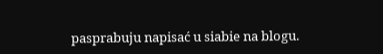pasprabuju napisać u siabie na blogu.